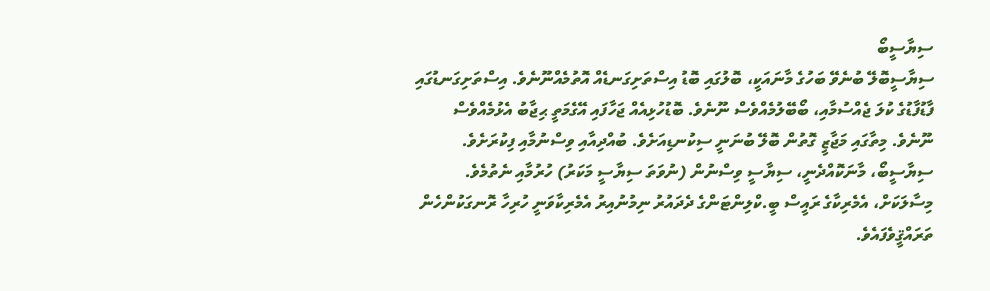ސިޔާސީބޯ
ސިޔާސީބޮލޭ ބުނެވޭ ބަހުގެ މާނައަކީ، ބޮލުގައި ބޮޑު އިސްތަށިގަނޑެއް އޮތުމެއްނޫނެވެ. އިސްތަށިގަނޑުގައި ފާޑުފާޑުގެ ކުލަ ޖެއްސުމާއި، ބޯބޭލުމެއްވެސް ނޫނެވެ. ބޮޑުހުޅިއެއް ޖަހާފައި އޭގެމަތީ ޙިޖާބު އެޅުމެއްވެސް ނޫނެވެ. މިތާގައި މަޖާޒީ ގޮތުން ބޮލޭ ބުނަނީ ސިކުނޑިއަށެވެ. ބުއްދިއާއި ވިސްނުމާއި ފިކުރަށެވެ. ސިޔާސީބޯ، މާނަކޮއްދެނީ، ސިޔާސީ ވިސްނުން (ނުވަތަ ސިޔާސީ މަކަރު) ހުރުމާއި ނެތުމެވެ.
މިސާލަކަށް، އެމެރިކާގެ ރައީސް ބީ.ކްލިންޓަންގެ ދެދައުރު ނިމުނުއިރު އެމެރިކާވަނީ ހުރިހާ ރޮނގަކުންހެން ތަރައްޤީވެފައެވެ.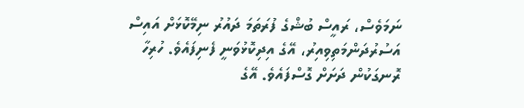ނަމަވެސް، ރައީސް ބުޝްގެ ފުރަތަމަ ދައުރު ނިމޭކޮޅަށް އައިސް އަސުރުދަންމަތިވިއިރު، އޭގެ އިދިކޮޅުވަނީ ފެނިފައެވެ. ހުރިހާ ރޮނގަކުން ދަށަށް ގޮސްފައެވެ. އޭގެ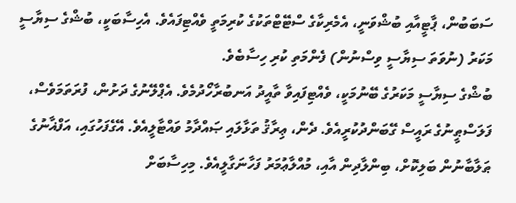ސަބަބުން، ޕާޓީއާއި ބުޝްވަނީ، އެމެރިކާގެ ސްޓޭޓްތަކުގެ ކުރިމަތީ ވެއްޓިފައެވެ. އެހިސާބަކީ، ބުޝްގެ ސިޔާސީ މަކަރު (ނުވަތަ ސިޔާސީ ވިސްނުން) ފެންމަތި ކުރި ހިސާބެވެ.
ބުޝްގެ ސިޔާސީ މަކަރުގެ ބޭނުމަކީ، ވެއްޓިފައިވާ ތާއީދު އަނބުރާހޯދުމެވެ. އެޕްލޭނުގެ ދަށުން، ފުރަތަމަވެސް، ފަލަސްޠީނުގެ ރައީސް ގޭބަންދުކުރީއެވެ. ދެން، ޢިރާޤު ތަޅާލައި ޞައްދާމު ވައްޓާލީއެވެ. އޭގެފަހުގައި، އަފްޣާނުގެ ޠަލާބާނުން ބަލިކޮށް، ބިންލާދިން އާއި، މުއްލާޢުމަރު ފަހާނަގާލީއެވެ. މިހިސާބަށް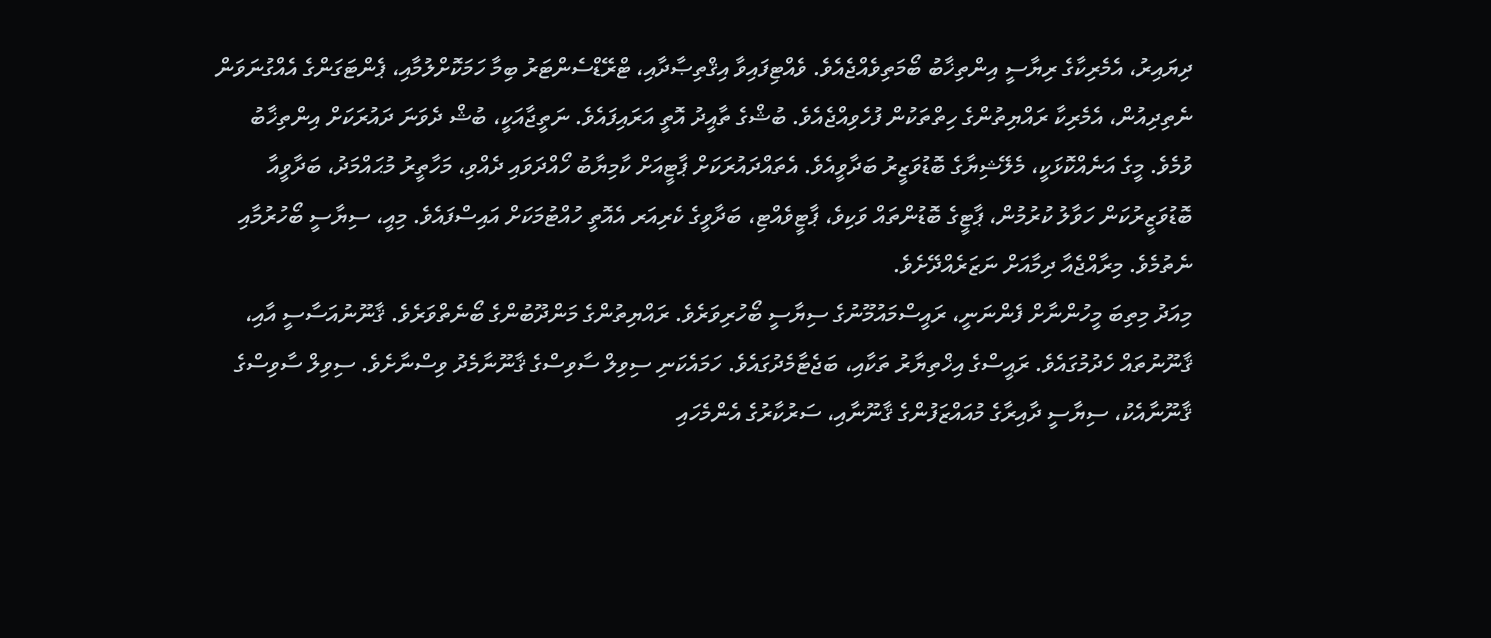ދިޔައިރު، އެމެރިކާގެ ރިޔާސީ އިންތިޚާބު ބޯމަތިވެއްޖެއެވެ. ވެއްޓިފައިވާ އިޤްތިޞާދާއި، ޓްރޭޑްސެންޓަރު ބިމާ ހަމަކޮށްލުމާއި، ޕެންޓަގަންގެ އެއްގުނަވަން ނެތިދިއުން، އެމެރިކާ ރައްޔިތުންގެ ހިތްތަކުން ފުހެވިއްޖެއެވެ. ބުޝްގެ ތާއީދު އޮތީ އަރައިފައެވެ. ނަތީޖާއަކީ، ބުޝް ދެވަނަ ދައުރަކަށް އިންތިޚާބު ވުމެވެ. މީގެ އަނެއްކޮޅަކީ، މެލޭޝިޔާގެ ބޮޑުވަޒީރު ބަދާވީއެވެ. އެތައްދައުރަކަށް ޕާޓީއަށް ކާމިޔާބު ހޯއްދަވައި ދެއްވި، މަހާތީރު މުޙައްމަދު، ބަދާވީއާ ބޮޑުވަޒީރުކަން ހަވާލު ކުރުމުން، ޕާޓީގެ ބޮޑުންތައް ވަކިވެ، ޕާޓީވެއްޓި، ބަދާވީގެ ކެރިއަރ އެއޮތީ ހުއްޓުމަކަށް އައިސްފައެވެ. މިއީ، ސިޔާސީ ބޯހުރުމާއި ނެތުމެވެ. މިރާއްޖެއާ ދިމާއަށް ނަޒަރެއްދޭށެވެ.
މިއަދު މިތިބަ މީހުންނާށް ފެންނަނީ، ރައީސްމައުމޫނުގެ ސިޔާސީ ބޯހުރިވަރެވެ. ރައްޔިތުންގެ މަންދޫބުންގެ ބޯނެތްވަރެވެ. ޤާނޫނުއަސާސީ އާއި، ޤާނޫނުތައް ހެދުމުގައެވެ. ރައީސްގެ އިޚްތިޔާރު ތަކާއި، ބަޖެޓާމެދުގައެވެ. ހަމައެކަނި ސިވިލް ސާވިސްގެ ޤާނޫނާމެދު ވިސްނާށެވެ. ސިވިލް ސާވިސްގެ ޤާނޫނާއެކު، ސިޔާސީ ދާއިރާގެ މުއައްޒަފުންގެ ޤާނޫނާއި، ސަރުކާރުގެ އެންމެހައި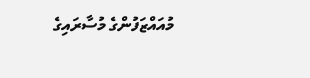މުއައްޒަފުންގެ މުސާރައިގެ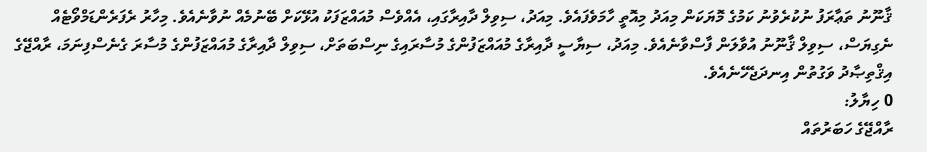ޤާނޫނު ތަޢާރަފު ނުކުރެވުނު ކަމުގެ މޮޔަކަން މިއަދު މިއޮތީ ހާމަވެފައެވެ. މިއަދު، ސިވިލް ދާއިރާގައި، އެއްވެސް މުއައްޒަފަކު އުޅޭކަށް ބޭނުމެއް ނުވާނެއެވެ. މިހާރު ރެފަރެންޑަމްވޯޓެއް ނެގިޔަސް، ސިވިލް ޤާނޫނު އުވާލަން ފާސްވާނެއެވެ. މިއަދު، ސިޔާސީ ދާއިރާގެ މުއައްޒަފުންގެ މުސާރައިގެ ނިސްބަތަށް، ސިވިލް ދާއިރާގެ މުއައްޒަފުންގެ މުސާރަ ގެނެސްފިނަމަ، ރާއްޖޭގެ އިޤްތިޞާދު ވަގުތުން އިނދަޖެހޭނެއެވެ.
0 ހިޔާލު:
ރާއްޖޭގެ ހަބަރުތައް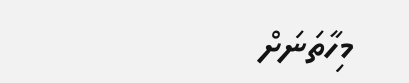މިހާތަނަށް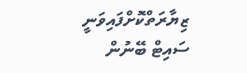ޒިޔާރަތްކޮށްފައިވަނީ
ސައިޓް ބޭނުން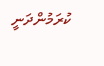ކުރަމުންދަނީ